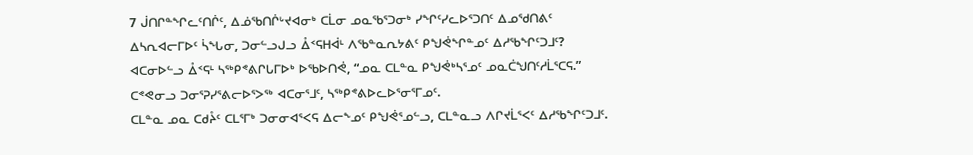7 ᒎᑎᒋᓐᖏᓚᑦᑎᒌᑦ, ᐃᓅᖃᑎᒌᒡᔪᐊᓂᒃ ᑕᒫᓂ ᓄᓇᖃᕐᑐᓂᒃ ᓯᖏᑦᓯᓚᐅᕐᑐᑎᑦ ᐃᓄᖁᑎᕕᑦ ᐃᓴᕆᐊᓕᒥᐅᑦ ᓵᖓᓂ, ᑐᓂᓪᓗᒍᓗ ᐂᑉᕋᕼᐋᒻ ᐱᖃᓐᓇᕆᔭᕕᑦ ᑭᖑᕚᖏᓐᓄᑦ ᐃᓱᖃᖏᑦᑐᒧᑦ?
ᐊᑕᓂᐅᓪᓗ ᐂᑉᕋᒻ ᓴᖅᑭᕝᕕᒋᒐᒥᐅᒃ ᐅᖃᐅᑎᕚ, “ᓄᓇ ᑕᒪᓐᓇ ᑭᖑᕚᒃᓴᕐᓄᑦ ᓄᓇᑖᖑᑎᑦᓱᒫᕐᑕᕋ.” ᑕᕝᕙᓂᓗ ᑐᓂᕐᕈᓯᕐᕕᓕᐅᕐᐳᖅ ᐊᑕᓂᕐᒧᑦ, ᓴᖅᑭᕝᕕᐅᓚᐅᕐᓂᕐᒥᓄᑦ.
ᑕᒪᓐᓇ ᓄᓇ ᑕᑯᔧᑦ ᑕᒪᕐᒥᒃ ᑐᓂᓂᐊᕐᐸᕋ ᐃᓕᖕᓄᑦ ᑭᖑᕚᕐᓄᓪᓗ, ᑕᒪᓐᓇᓗ ᐱᒋᔪᒫᕐᐸᑦ ᐃᓱᖃᖏᑦᑐᒧᑦ.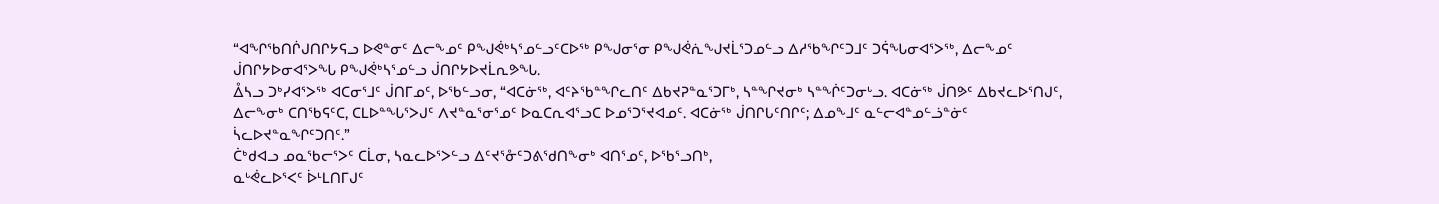“ᐊᖏᖃᑎᒌᒍᑎᒋᔭᕋᓗ ᐅᕙᓐᓂᑦ ᐃᓕᖕᓄᑦ ᑭᖑᕚᒃᓴᕐᓄᓪᓗᑦᑕᐅᖅ ᑭᖑᓂᕐᓂ ᑭᖑᕚᕇᖑᔪᒫᕐᑐᓄᓪᓗ ᐃᓱᖃᖏᑦᑐᒧᑦ ᑐᕌᖓᓂᐊᕐᐳᖅ, ᐃᓕᖕᓄᑦ ᒎᑎᒋᔭᐅᓂᐊᕐᐳᖓ ᑭᖑᕚᒃᓴᕐᓄᓪᓗ ᒎᑎᒋᔭᐅᔪᒫᕆᕗᖓ.
ᐂᓴᓗ ᑐᒃᓯᐊᕐᐳᖅ ᐊᑕᓂᕐᒧᑦ ᒎᑎᒥᓄᑦ, ᐅᖃᓪᓗᓂ, “ᐊᑕᓃᖅ, ᐊᑦᔨᖃᓐᖏᓚᑎᑦ ᐃᑲᔪᕈᓐᓇᕐᑐᒥᒃ, ᓴᓐᖏᔪᓂᒃ ᓴᓐᖐᑦᑐᓂᒡᓗ. ᐊᑕᓃᖅ ᒎᑎᕗᑦ ᐃᑲᔪᓚᐅᕐᑎᒍᑦ, ᐃᓕᖕᓂᒃ ᑕᑎᖃᕋᑦᑕ, ᑕᒪᐅᓐᖓᕐᐳᒍᑦ ᐱᔪᓐᓇᕐᓂᕐᓄᑦ ᐅᓇᑕᕆᐊᕐᓗᑕ ᐅᓄᕐᑐᕐᔪᐊᓄᑦ. ᐊᑕᓃᖅ ᒎᑎᒋᒐᑦᑎᒋᑦ; ᐃᓄᖕᒧᑦ ᓇᓪᓕᐊᓐᓄᓪᓘᓐᓃᑦ ᓵᓚᐅᔪᓐᓇᖏᑦᑐᑎᑦ.”
ᑖᒃᑯᐊᓗ ᓄᓇᖃᓕᕐᐳᑦ ᑕᒫᓂ, ᓴᓇᓚᐅᕐᐳᓪᓗ ᐃᑦᔪᕐᓁᑦᑐᕕᖁᑎᖕᓂᒃ ᐊᑎᕐᓄᑦ, ᐅᖃᕐᓗᑎᒃ,
ᓇᒡᕚᓚᐅᕐᐸᑦ ᐆᒻᒪᑎᒥᒍᑦ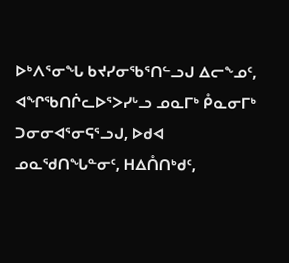ᐅᒃᐱᕐᓂᖓ ᑲᔪᓯᓂᖃᕐᑎᓪᓗᒍ ᐃᓕᖕᓄᑦ, ᐊᖏᖃᑎᒌᓚᐅᕐᐳᓯᒡᓗ ᓄᓇᒥᒃ ᑬᓇᓂᒥᒃ ᑐᓂᓂᐊᕐᓂᕋᕐᓗᒍ, ᐅᑯᐊ ᓄᓇᖁᑎᖓᓐᓂᑦ, ᕼᐃᑍᑎᒃᑯᑦ,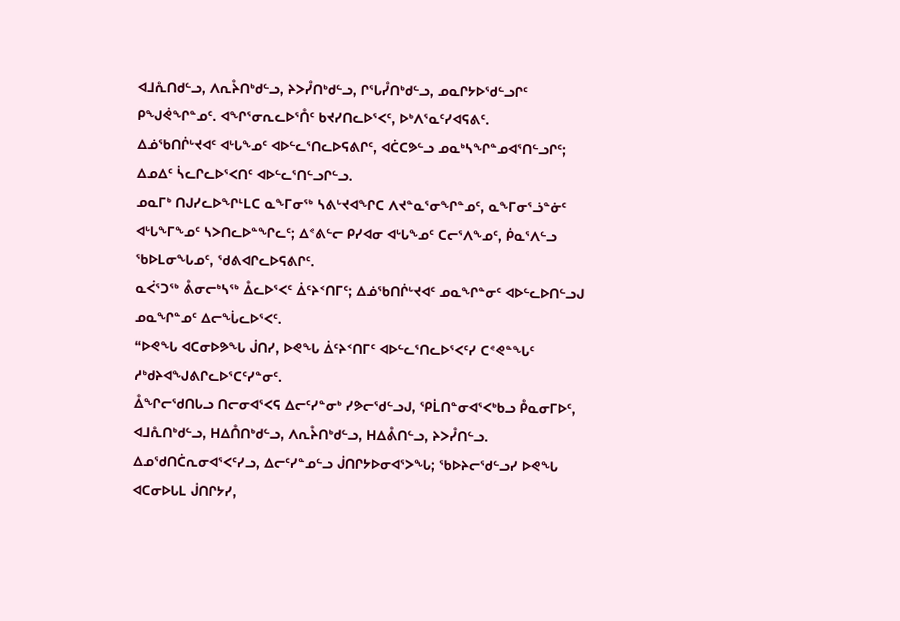ᐊᒧᕅᑎᑯᓪᓗ, ᐱᕆᔧᑎᒃᑯᓪᓗ, ᔨᐳᓮᑎᒃᑯᓪᓗ, ᒋᕐᒐᓮᑎᒃᑯᓪᓗ, ᓄᓇᒋᔭᐅᖁᓪᓗᒋᑦ ᑭᖑᕚᖏᓐᓄᑦ. ᐊᖏᕐᓂᕆᓚᐅᕐᑍᑦ ᑲᔪᓯᑎᓚᐅᕐᐸᑦ, ᐅᒃᐱᕐᓇᑦᓯᐊᕋᕕᑦ.
ᐃᓅᖃᑎᒌᒡᔪᐊᑦ ᐊᒡᒐᖕᓄᑦ ᐊᐅᓪᓚᕐᑎᓚᐅᕋᕕᒋᑦ, ᐊᑖᑕᕗᓪᓗ ᓄᓇᒃᓴᖏᓐᓄᐊᕐᑎᓪᓗᒋᑦ; ᐃᓄᐃᑦ ᓵᓚᒋᓚᐅᕐᐸᑎᑦ ᐊᐅᓪᓚᕐᑎᓪᓗᒋᓪᓗ.
ᓄᓇᒥᒃ ᑎᒍᓯᓚᐅᖏᒻᒪᑕ ᓇᖕᒥᓂᖅ ᓴᕕᒡᔪᐊᖏᑕ ᐱᔪᓐᓇᕐᓂᖏᓐᓄᑦ, ᓇᖕᒥᓂᕐᓘᓐᓃᑦ ᐊᒡᒐᖕᒥᖕᓄᑦ ᓴᐳᑎᓚᐅᓐᖏᓚᑦ; ᐃᕝᕕᓪᓕ ᑭᓯᐊᓂ ᐊᒡᒐᖕᓄᑦ ᑕᓕᕐᐱᖕᓄᑦ, ᑮᓇᕐᐱᓪᓗ ᖃᐅᒪᓂᖓᓄᑦ, ᖁᕕᐊᒋᓚᐅᕋᕕᒋᑦ.
ᓇᐹᕐᑐᖅ ᕔᓂᓕᒃᓴᖅ ᐂᓚᐅᕐᐸᑦ ᐄᑦᔨᑉᑎᒥᑦ; ᐃᓅᖃᑎᒌᒡᔪᐊᑦ ᓄᓇᖏᓐᓂᑦ ᐊᐅᓪᓚᐅᑎᓪᓗᒍ ᓄᓇᖏᓐᓄᑦ ᐃᓕᖔᓚᐅᕐᐸᑦ.
“ᐅᕙᖓ ᐊᑕᓂᐅᕗᖓ ᒎᑎᓯ, ᐅᕙᖓ ᐄᑦᔨᑉᑎᒥᑦ ᐊᐅᓪᓚᕐᑎᓚᐅᕐᐸᑦᓯ ᑕᕝᕙᓐᖓᑦ ᓱᒃᑯᔨᐊᖑᕕᒋᓚᐅᕐᑕᑦᓯᓐᓂᑦ.
ᐂᖏᓕᖁᑎᒐᓗ ᑎᓕᓂᐊᕐᐸᕋ ᐃᓕᑦᓯᓐᓂᒃ ᓯᕗᓕᖁᓪᓗᒍ, ᕿᒫᑎᓐᓂᐊᕐᐸᒃᑲᓗ ᑬᓇᓂᒥᐅᑦ, ᐊᒧᕅᑎᒃᑯᓪᓗ, ᕼᐃᑍᑎᒃᑯᓪᓗ, ᐱᕆᔧᑎᒃᑯᓪᓗ, ᕼᐃᕔᑎᓪᓗ, ᔨᐳᓮᑎᓪᓗ.
ᐃᓄᖁᑎᑖᕆᓂᐊᕐᐸᑦᓯᓗ, ᐃᓕᑦᓯᓐᓄᓪᓗ ᒎᑎᒋᔭᐅᓂᐊᕐᐳᖓ; ᖃᐅᔨᓕᖁᓪᓗᓯ ᐅᕙᖓ ᐊᑕᓂᐅᒐᒪ ᒎᑎᒋᔭᓯ,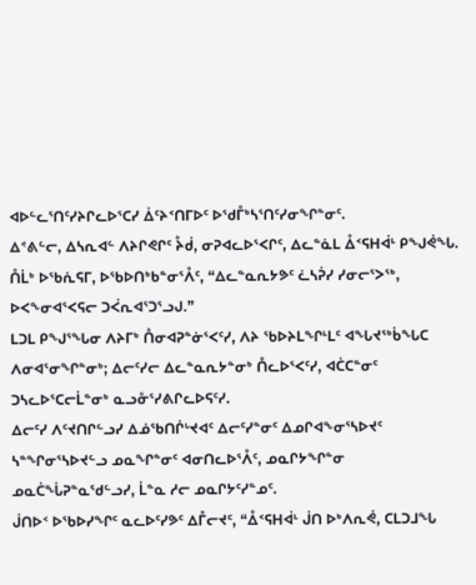ᐊᐅᓪᓚᕐᑎᑦᓯᔨᒋᓚᐅᕐᑕᓯ ᐄᑦᔨᑉᑎᒥᐅᑦ ᐅᖁᒤᒃᓴᕐᑎᑦᓯᓂᖏᓐᓂᑦ.
ᐃᕝᕕᓪᓕ, ᐃᓴᕆᐊᓪ ᐱᔨᒋᕙᒋᑦ ᔧᑰ, ᓂᕈᐊᓚᐅᕐᐸᒋᑦ, ᐃᓚᓐᓈᒪ ᐂᑉᕋᕼᐋᒻ ᑭᖑᕚᖓ.
ᑍᒫᒃ ᐅᖃᕇᕋᒥ, ᐅᖃᐅᑎᒃᑲᓐᓂᕐᐰᑦ, “ᐃᓚᓐᓇᕆᔭᕗᑦ ᓛᓴᕉᓯ ᓯᓂᓕᕐᐳᖅ, ᐅᐸᖕᓂᐊᕐᐸᕋᓕ ᑐᐹᕆᐊᕐᑐᕐᓗᒍ.”
ᒪᑐᒪ ᑭᖑᕐᖓᓂ ᐱᔨᒥᒃ ᑍᓂᐊᕈᓐᓃᕐᐸᑦᓯ, ᐱᔨ ᖃᐅᔨᒪᖏᒻᒪᑦ ᐊᖓᔪᖅᑳᖓᑕ ᐱᓂᐊᕐᓂᖏᓐᓂᒃ; ᐃᓕᑦᓯᓕ ᐃᓚᓐᓇᕆᔭᓐᓂᒃ ᑍᓚᐅᕐᐸᑦᓯ, ᐊᑖᑕᓐᓂᑦ ᑐᓴᓚᐅᕐᑕᓕᒫᓐᓂᒃ ᓇᓗᓁᕐᓯᕕᒋᓚᐅᕋᑦᓯ.
ᐃᓕᑦᓯ ᐱᑦᔪᑎᒋᓪᓗᓯ ᐃᓅᖃᑎᒌᒡᔪᐊᑦ ᐃᓕᑦᓯᓐᓂᑦ ᐃᓄᒋᐊᖕᓂᕐᓴᐅᔪᑦ ᓴᓐᖏᓂᕐᓴᐅᔪᓪᓗ ᓄᓇᖏᓐᓂᑦ ᐊᓂᑎᓚᐅᕐᐰᑦ, ᓄᓇᒋᔭᖏᓐᓂ ᓄᓇᑖᖔᕈᓐᓇᖁᓪᓗᓯ, ᒫᓐᓇ ᓱᓕ ᓄᓇᒋᔭᑦᓯᓐᓄᑦ.
ᒎᑎᐅᑉ ᐅᖃᐅᓯᖏᑦ ᓇᓚᐅᑦᓯᕗᑦ ᐃᒤᓕᔪᑦ, “ᐂᑉᕋᕼᐋᒻ ᒎᑎ ᐅᒃᐱᕆᕚ, ᑕᒪᑐᒧᖓ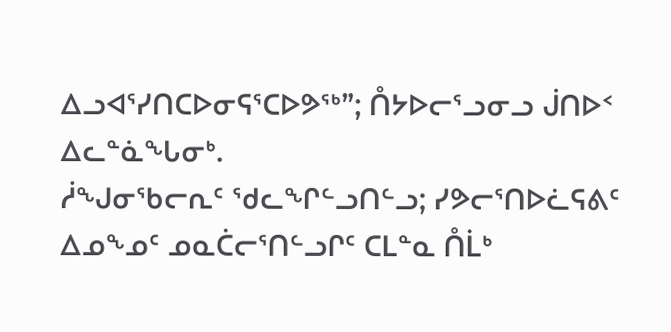ᐃᓗᐊᕐᓯᑎᑕᐅᓂᕋᕐᑕᐅᕗᖅ”; ᑍᔭᐅᓕᕐᓗᓂᓗ ᒎᑎᐅᑉ ᐃᓚᓐᓈᖓᓂᒃ.
ᓲᖑᓂᖃᓕᕆᑦ ᖁᓚᖏᓪᓗᑎᓪᓗ; ᓯᕗᓕᕐᑎᐅᓛᕋᕕᑦ ᐃᓄᖕᓄᑦ ᓄᓇᑖᓕᕐᑎᓪᓗᒋᑦ ᑕᒪᓐᓇ ᑍᒫᒃ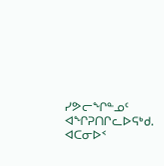ᓯᕗᓕᖏᓐᓄᑦ ᐊᖏᕈᑎᒋᓚᐅᕋᒃᑯ.
ᐊᑕᓂᐅᑉ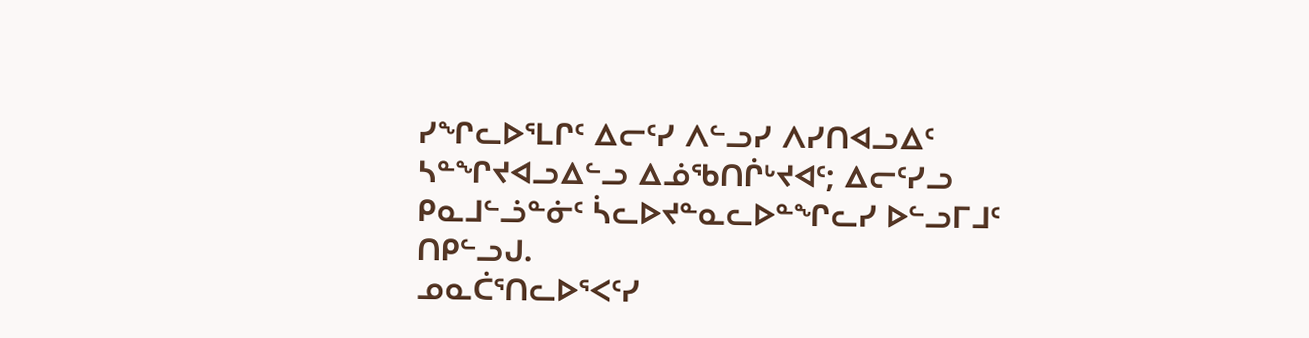ᓯᖏᓚᐅᕐᒪᒋᑦ ᐃᓕᑦᓯ ᐱᓪᓗᓯ ᐱᓯᑎᐊᓗᐃᑦ ᓴᓐᖏᔪᐊᓗᐃᓪᓗ ᐃᓅᖃᑎᒌᒡᔪᐊᑦ; ᐃᓕᑦᓯᓗ ᑭᓇᒧᓪᓘᓐᓃᑦ ᓵᓚᐅᔪᓐᓇᓚᐅᓐᖏᓚᓯ ᐅᓪᓗᒥᒧᑦ ᑎᑭᓪᓗᒍ.
ᓄᓇᑖᕐᑎᓚᐅᕐᐸᑦᓯ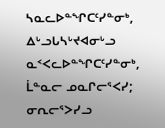ᓴᓇᓚᐅᓐᖏᑕᑦᓯᓐᓂᒃ, ᐃᒡᓗᒐᓴᒡᔪᐊᓂᒡᓗ ᓇᑉᐸᓚᐅᓐᖏᑕᑦᓯᓐᓂᒃ, ᒫᓐᓇᓕ ᓄᓇᒋᓕᕐᐸᓯ; ᓂᕆᓕᕐᐳᓯᓗ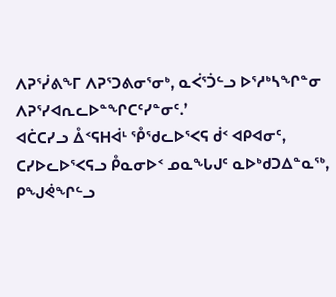ᐱᕈᕐᓰᕕᖕᒥ ᐱᕈᕐᑐᕕᓂᕐᓂᒃ, ᓇᐹᕐᑑᓪᓗ ᐅᕐᓱᒃᓴᖏᓐᓂ ᐱᕈᕐᓯᐊᕆᓚᐅᓐᖏᑕᑦᓯᓐᓂᑦ.’
ᐊᑖᑕᓯᓗ ᐂᑉᕋᕼᐋᒻ ᕾᖁᓚᐅᕐᐸᕋ ᑰᑉ ᐊᑭᐊᓂᑦ, ᑕᓯᐅᓚᐅᕐᐸᕋᓗ ᑬᓇᓂᐅᑉ ᓄᓇᖓᒍᑦ ᓇᐅᒃᑯᑐᐃᓐᓇᖅ, ᑭᖑᕚᖏᓪᓗ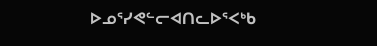ᐅᓄᕐᓯᕙᓪᓕᐊᑎᓚᐅᕐᐸᒃᑲ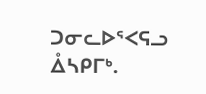ᑐᓂᓚᐅᕐᐸᕋᓗ ᐂᓴᑭᒥᒃ.